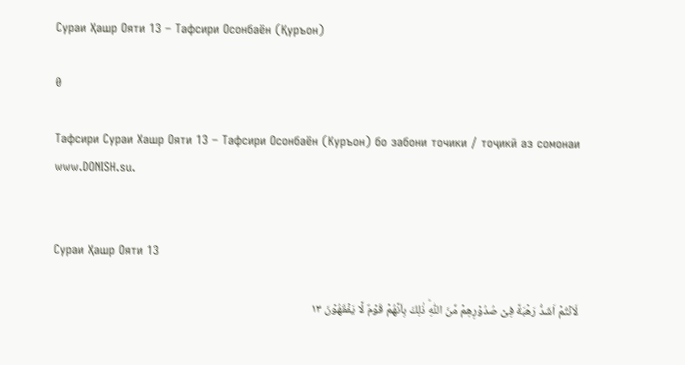Сураи Ҳашр Ояти 13 – Тафсири Осонбаён (Қуръон)

0

Тафсири Сураи Хашр Ояти 13 – Тафсири Осонбаён (Куръон) бо забони точики / тоҷикӣ аз сомонаи www.DONISH.su.


Сураи Ҳашр Ояти 13

لَاَنۡتُمۡ اَشَدُّ رَهۡبَةً فِىۡ صُدُوۡرِهِمۡ مِّنَ اللّٰهِ‌ؕ ذٰلِكَ بِاَنَّهُمۡ قَوۡمٌ لَّا يَفۡقَهُوۡنَ ١٣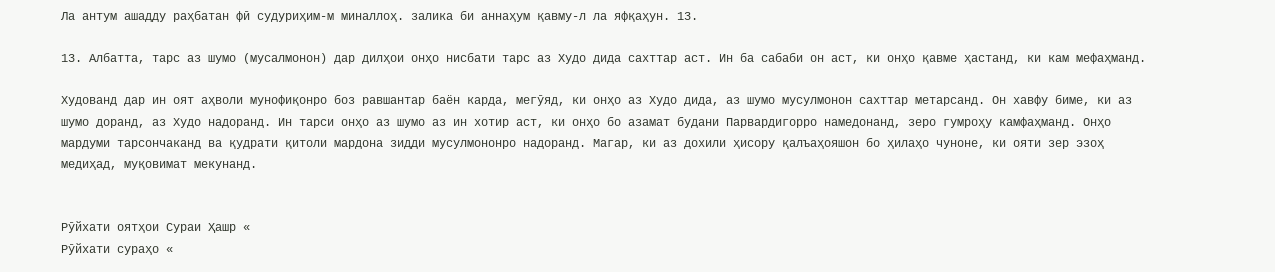Ла антум ашадду раҳбатан фӣ судуриҳим-м миналлоҳ. залика би аннаҳум қавму-л ла яфқаҳун. 13.

13. Албатта, тарс аз шумо (мусалмонон) дар дилҳои онҳо нисбати тарс аз Худо дида сахттар аст. Ин ба сабаби он аст, ки онҳо қавме ҳастанд, ки кам мефаҳманд.

Худованд дар ин оят аҳволи мунофиқонро боз равшантар баён карда, мегӯяд, ки онҳо аз Худо дида, аз шумо мусулмонон сахттар метарсанд. Он хавфу биме, ки аз шумо доранд, аз Худо надоранд. Ин тарси онҳо аз шумо аз ин хотир аст, ки онҳо бо азамат будани Парвардигорро намедонанд, зеро гумроҳу камфаҳманд. Онҳо мардуми тарсончаканд ва қудрати қитоли мардона зидди мусулмононро надоранд. Магар, ки аз дохили ҳисору қалъаҳояшон бо ҳилаҳо чуноне, ки ояти зер эзоҳ медиҳад, муқовимат мекунанд.


Рӯйхати оятҳои Сураи Ҳашр «
Рӯйхати сураҳо «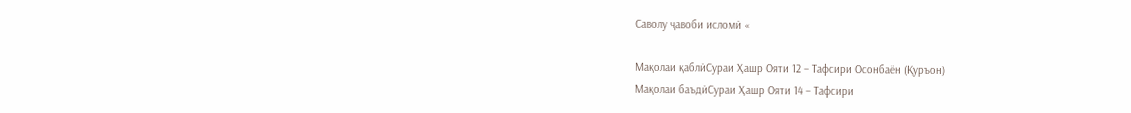Саволу ҷавоби исломӣ «

Мақолаи қаблӣСураи Ҳашр Ояти 12 – Тафсири Осонбаён (Қуръон)
Мақолаи баъдӣСураи Ҳашр Ояти 14 – Тафсири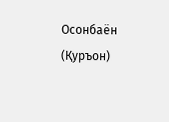Осонбаён (Қуръон)